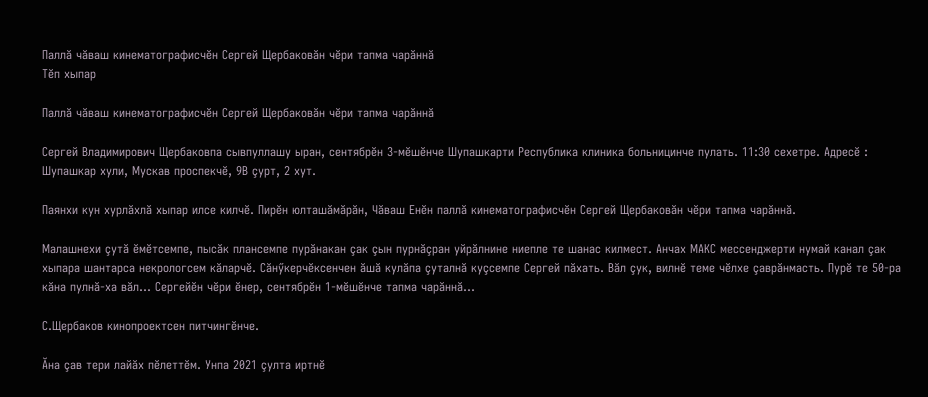Паллă чăваш кинематографисчӗн Сергей Щербаковăн чӗри тапма чарăннă
Тӗп хыпар

Паллă чăваш кинематографисчӗн Сергей Щербаковăн чӗри тапма чарăннă

Сергей Владимирович Щербаковпа сывпуллашу ыран, сентябрӗн 3-мӗшӗнче Шупашкарти Республика клиника больницинче пулать. 11:30 сехетре. Адресӗ : Шупашкар хули, Мускав проспекчӗ, 9В çурт, 2 хут.

Паянхи кун хурлăхлă хыпар илсе килчӗ. Пирӗн юлташăмăрăн, Чăваш Енӗн паллă кинематографисчӗн Сергей Щербаковăн чӗри тапма чарăннă.

Малашнехи çутă ӗмӗтсемпе, пысăк плансемпе пурăнакан çак çын пурнăçран уйрăлнине ниепле те шанас килмест. Анчах МАКС мессенджерти нумай канал çак хыпара шантарса некрологсем кăларчӗ. Сăнӳкерчӗксенчен ăшă кулăпа çуталнă куçсемпе Сергей пăхать. Вăл çук, вилнӗ теме чӗлхе çаврăнмасть. Пурӗ те 50-ра кăна пулнă-ха вăл... Сергейӗн чӗри ӗнер, сентябрӗн 1-мӗшӗнче тапма чарăннă…

С.Щербаков кинопроектсен питчингӗнче.

Ăна çав тери лайăх пӗлеттӗм. Унпа 2021 çулта иртнӗ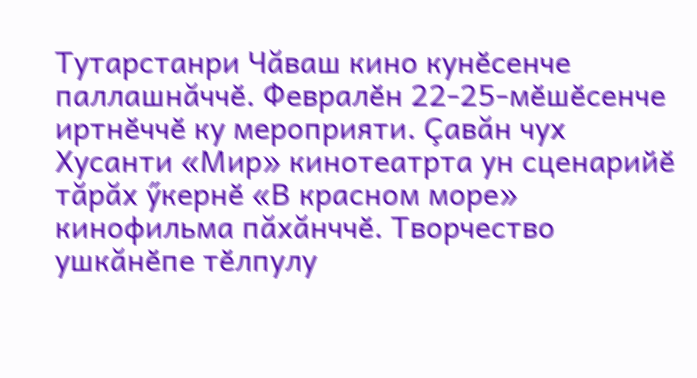Тутарстанри Чăваш кино кунӗсенче паллашнăччӗ. Февралӗн 22-25-мӗшӗсенче иртнӗччӗ ку мероприяти. Çавăн чух Хусанти «Мир» кинотеатрта ун сценарийӗ тăрăх ӳкернӗ «В красном море» кинофильма пăхăнччӗ. Творчество ушкăнӗпе тӗлпулу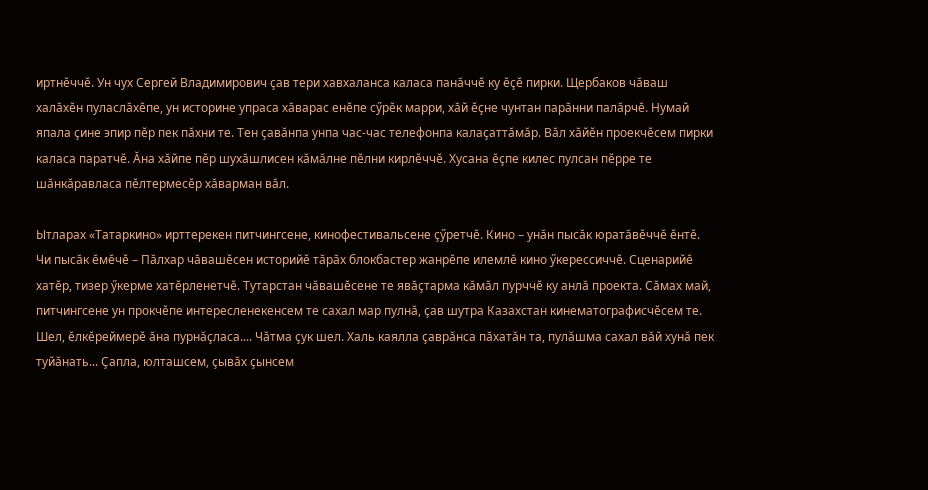иртнӗччӗ. Ун чух Сергей Владимирович çав тери хавхаланса каласа панăччӗ ку ӗçӗ пирки. Щербаков чăваш халăхӗн пуласлăхӗпе, ун историне упраса хăварас енӗпе сӳрӗк марри, хăй ӗçне чунтан парăнни палăрчӗ. Нумай япала çине эпир пӗр пек пăхни те. Тен çавăнпа унпа час-час телефонпа калаçаттăмăр. Вăл хăйӗн проекчӗсем пирки каласа паратчӗ. Ăна хăйпе пӗр шухăшлисен кăмăлне пӗлни кирлӗччӗ. Хусана ӗçпе килес пулсан пӗрре те шăнкăравласа пӗлтермесӗр хăварман вăл.

Ытларах «Татаркино» ирттерекен питчингсене, кинофестивальсене çӳретчӗ. Кино – унăн пысăк юратăвӗччӗ ӗнтӗ. Чи пысăк ӗмӗчӗ – Пăлхар чăвашӗсен историйӗ тăрăх блокбастер жанрӗпе илемлӗ кино ӳкерессиччӗ. Сценарийӗ хатӗр, тизер ӳкерме хатӗрленетчӗ. Тутарстан чăвашӗсене те явăçтарма кăмăл пурччӗ ку анлă проекта. Сăмах май, питчингсене ун прокчӗпе интересленекенсем те сахал мар пулнă, çав шутра Казахстан кинематографисчӗсем те. Шел, ӗлкӗреймерӗ ăна пурнăçласа.... Чăтма çук шел. Халь каялла çаврăнса пăхатăн та, пулăшма сахал вăй хунă пек туйăнать... Çапла, юлташсем, çывăх çынсем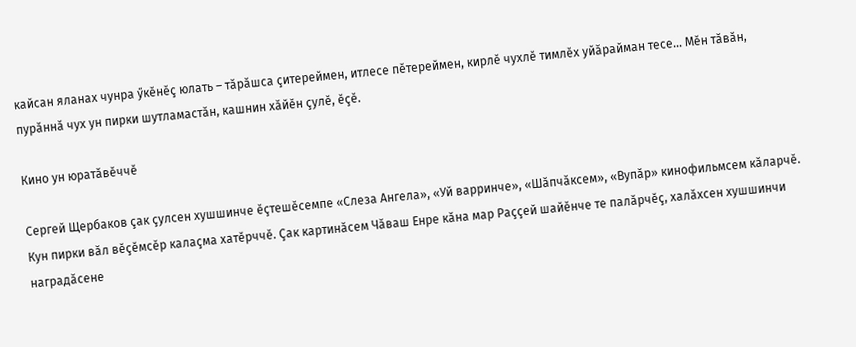кайсан яланах чунра ӳкӗнӗç юлать – тăрăшса çитереймен, итлесе пӗтереймен, кирлӗ чухлӗ тимлӗх уйăрайман тесе... Мӗн тăвăн, пурăннă чух ун пирки шутламастăн, кашнин хăйӗн çулӗ, ӗçӗ.

Кино ун юратăвӗччӗ

Сергей Щербаков çак çулсен хушшинче ӗçтешӗсемпе «Слеза Ангела», «Уй варринче», «Шăпчăксем», «Вупăр» кинофильмсем кăларчӗ. Кун пирки вăл вӗçӗмсӗр калаçма хатӗрччӗ. Çак картинăсем Чăваш Енре кăна мар Раççей шайӗнче те палăрчӗç, халăхсен хушшинчи наградăсене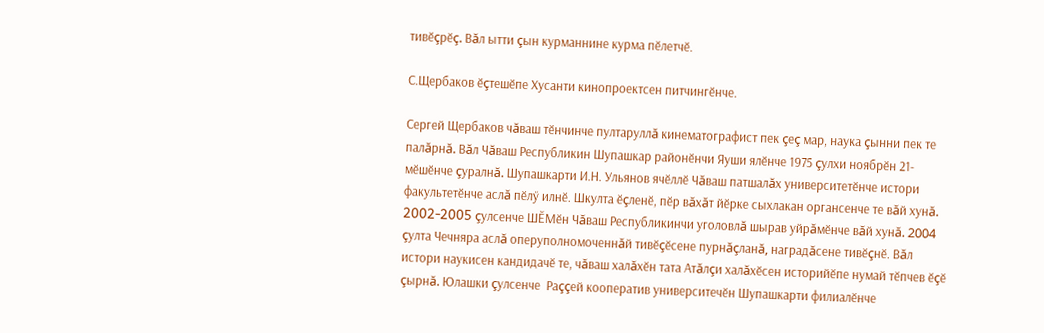тивӗçрӗç. Вăл ытти çын курманнине курма пӗлетчӗ.

С.Щербаков ӗçтешӗпе Хусанти кинопроектсен питчингӗнче.

Сергей Щербаков чăваш тӗнчинче пултаруллă кинематографист пек çеç мар, наука çынни пек те палăрнă. Вăл Чăваш Республикин Шупашкар районӗнчи Яуши ялӗнче 1975 çулхи ноябрӗн 21-мӗшӗнче çуралнă. Шупашкарти И.Н. Ульянов ячӗллӗ Чăваш патшалăх университетӗнче истори факультетӗнче аслă пӗлӳ илнӗ. Шкулта ӗçленӗ, пӗр вăхăт йӗрке сыхлакан органсенче те вăй хунă. 2002-2005 çулсенче ШӖМӗн Чăваш Республикинчи уголовлă шырав уйрăмӗнче вăй хунă. 2004 çулта Чечняра аслă оперуполномоченнăй тивӗçӗсене пурнăçланă, наградăсене тивӗçнӗ. Вăл истори наукисен кандидачӗ те, чăваш халăхӗн тата Атăлçи халăхӗсен историйӗпе нумай тӗпчев ӗçӗ çырнă. Юлашки çулсенче  Раççей кооператив университечӗн Шупашкарти филиалӗнче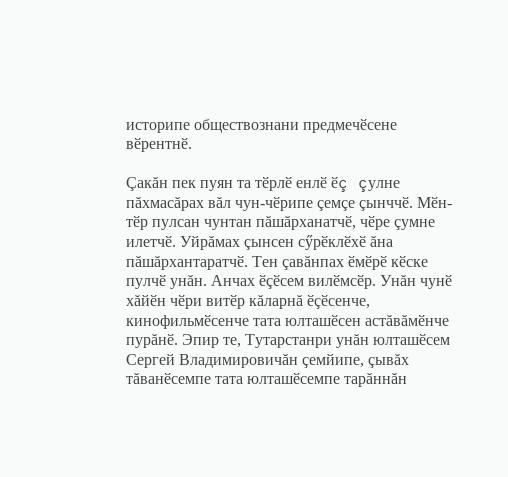историпе обществознани предмечӗсене вӗрентнӗ.

Çакăн пек пуян та тӗрлӗ енлӗ ӗç çулне пăхмасăрах вăл чун-чӗрипе çемçе çынччӗ. Мӗн-тӗр пулсан чунтан пăшăрханатчӗ, чӗре çумне илетчӗ. Уйрăмах çынсен сӳрӗклӗхӗ ăна пăшăрхантаратчӗ. Тен çавăнпах ӗмӗрӗ кӗске пулчӗ унăн. Анчах ӗçӗсем вилӗмсӗр. Унăн чунӗ хăйӗн чӗри витӗр кăларнă ӗçӗсенче, кинофильмӗсенче тата юлташӗсен астăвăмӗнче пурăнӗ. Эпир те, Тутарстанри унăн юлташӗсем Сергей Владимировичăн çемйипе, çывăх тăванӗсемпе тата юлташӗсемпе тарăннăн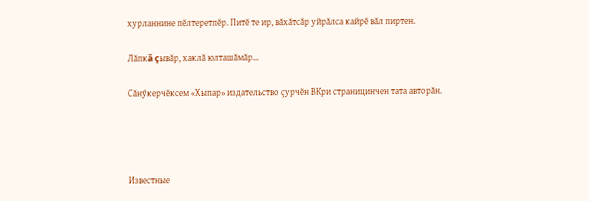хурланнине пӗлтеретпӗр. Питӗ те ир, вăхăтсăр уйрăлса кайрӗ вăл пиртен.

Лăпкă çывăр, хаклă юлташăмăр...

Сăнӳкерчӗксем «Хыпар» издательство çурчӗн ВКри страницинчен тата авторăн.




Известные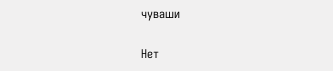чуваши

Нет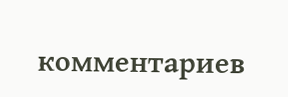комментариев